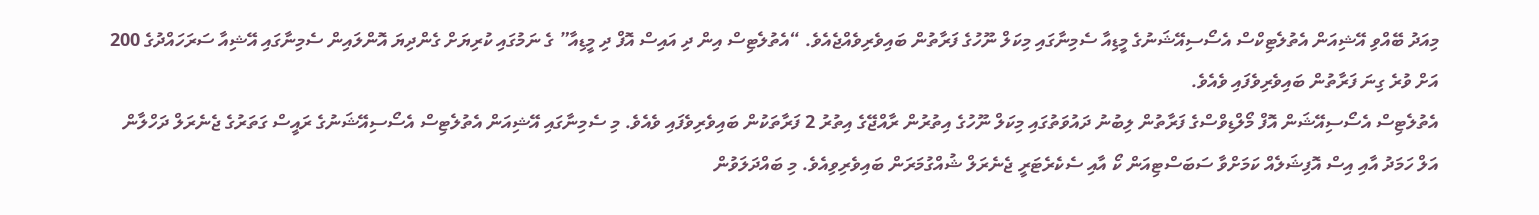މިއަދު ބޭއްވި އޭޝިއަން އެތުލެޓިކްސް އެސޯސިއޭޝަނުގެ މީޑިއާ ސެމިނާގައި މިކަލް ނޫހުގެ ފަރާތުން ބައިވެރިވެއްޖެއެވެ. “އެތުލެޓިސް އިން ދި އައިސް އޮފް ދި މީޑިއާ” ގެ ނަމުގައި ކުރިޔަށް ގެންދިޔަ އޮންލައިން ސެމިނާގައި އޭޝިއާ ސަރަހައްދުގެ 200 އަށް ވުރެ ގިނަ ފަރާތުން ބައިވެރިވެފައި ވެއެވެ.
އެތުލެޓިސް އެސޯސިއޭޝަން އޮފް މޯލްޑިވްސްގެ ފަރާތުން ލިބުނު ދައުވަތުގައި މިކަލް ނޫހުގެ އިތުރުން ރާއްޖޭގެ އިތުރު 2 ފަރާތަކުން ބައިވެރިވެފައި ވެއެވެ. މި ސެމިނާގައި އޭޝިއަން އެތުލެޓިސް އެސޯސިއޭޝަނުގެ ރައީސް ގަތަރުގެ ޖެނެރަލް ދަހްލާން އަލް ހަމަދު އާއި އިސް އޮފިޝަލެއް ކަމަށްވާ ސަބަސްޓިއަން ކޯ އާއި ސެކެރެޓަރީ ޖެނެރަލް ޝުއްގުމަރަން ބައިވެރިވިއެވެ. މި ބައްދަލަވުން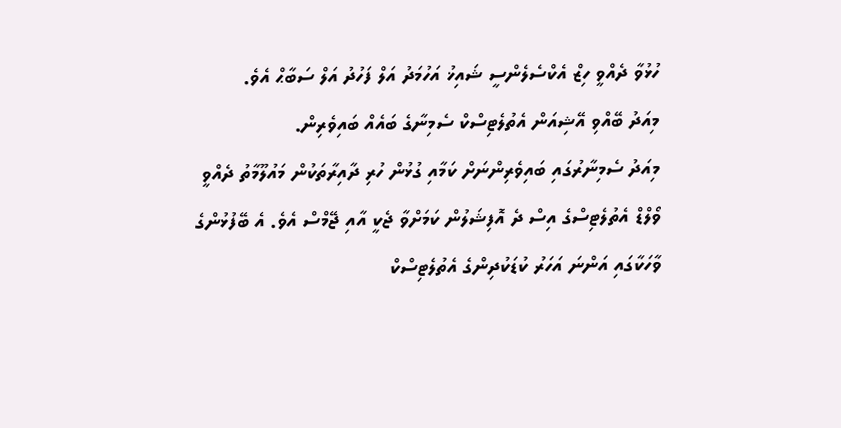ހުޅުވާ ދެއްވީ ހިޒް އެކްސެލެންސީ ޝައިޚު އަހުމަދު އަލް ފަހުދު އަލް ސަބާޙް އެވެ.
މިއަދު ބޭއްވި އޭޝިއަން އެތުލެޓިސްކް ސެމިނާގެ ބައެއް ބައިވެރިން.
މިއަދު ސެމިނާރުގައި ބައިވެރިންނަށް ކަމާއި ގުޅުން ހުރި ދާއިރާތަކުން މައުލޫމާތު ދެއްވީ ވޯލްޑް އެތުލެޓިސްގެ އިސް ދެ އޮފިޝަލުން ކަމަށްވާ ޖެކީ އާއި ޖޭމްސް އެވެ. އެ ބޭފުޅުންގެ ވާހަކާގައި އަންނަ އަހަރު ކުޑަކުދިންގެ އެތުލެޓިސްކް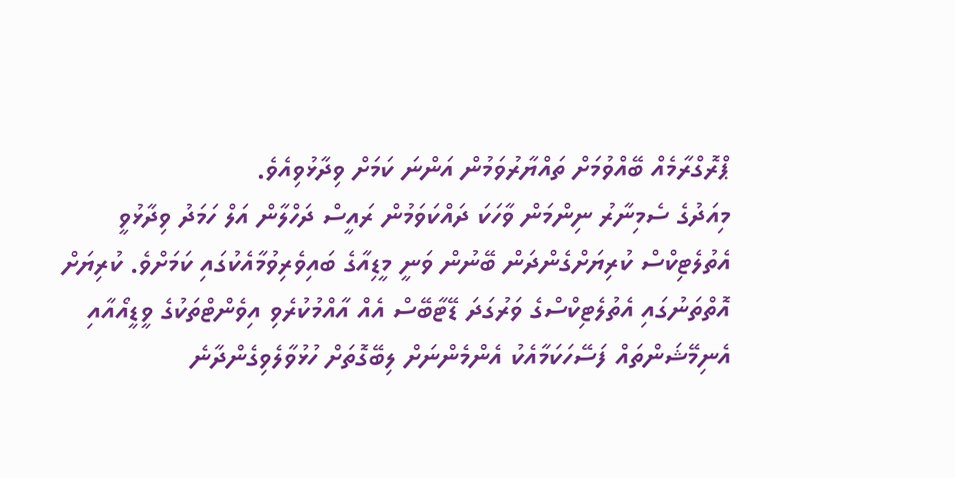ޕްރޮގްރާމެއް ބޭއްވުމަށް ތައްޔާރުވަމުން އަންނަ ކަމަށް ވިދާޅުވިއެވެ.
މިއަދުގެ ސެމިނާރު ނިންމަން ވާހަކަ ދައްކަވަމުން ރައީސް ދަހްލާން އަލް ހަމަދު ވިދާޅުވީ އެތުލެޓިކްސް ކުރިޔަށްގެންދަން ބޭނުން ވަނީ މީޑިއާގެ ބައިވެރިވުމާއެކުގައި ކަމަށްވެ. ކުރިޔަށް އޮތްތަނުގައި އެތުލެޓިކްސްގެ ވަރުގަދަ ޑޭޓާބޭސް އެއް އާއްމުކުރެވި އިވެންޓްތަކުގެ ވީޑީއޯއާއި އެނިމޭޝަންތައް ފަސޭހަކަމާއެކު އެންމެންނަށް ލިބޭގޮތަށް ހުޅުވާލެވިގެންދާނެ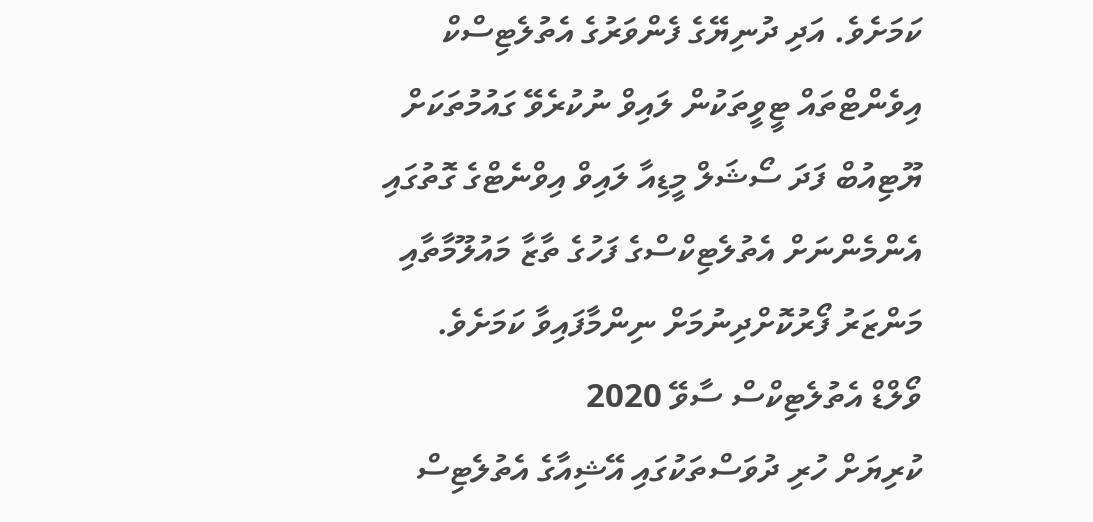ކަމަށެވެ. އަދި ދުނިޔޭގެ ފެންވަރުގެ އެތުލެޓިސްކް އިވެންޓްތައް ޓީވީތަކުން ލައިވް ނުކުރެވޭ ގައުމުތަކަށް ޔޫޓިއުބް ފަދަ ސޯޝަލް މީޑިއާ ލައިވް އިވްނެޓްގެ ގޮތުގައި އެންމެންނަށް އެތުލެޓިކްސްގެ ފަހުގެ ތާޒާ މައުލޫމާތާއި މަންޒަރު ފޯރުކޮށްދިނުމަށް ނިންމާފައިވާ ކަމަށެވެ.
ވޯލްޑް އެތުލެޓިކްސް ސާވޭ 2020
ކުރިޔަށް ހުރި ދުވަސްތަކުގައި އޭޝިއާގެ އެތުލެޓިސް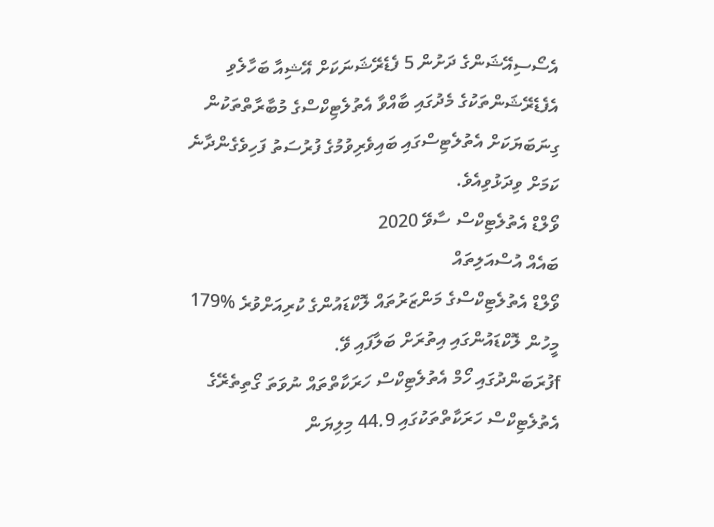އެސޯސިއޭޝަންގެ ދަށުން 5 ފެޑެރޭޝަނަކަށް އޭޝިއާ ބަހާލެވި އެފެޑެރޭޝަންތަކުގެ މެދުގައި ބާއްވާ އެތުލެޓިކްސްގެ މުބާރާތްތަކުން ގިނަބަޔަކަށް އެތުލެޓިސްގައި ބައިވެރިވުމުގެ ފުރުސަތު ފަހިވެގެންދާނެ ކަމަށް ވިދަޅުވިއެވެ.
ވޯލްޑް އެތުލެޓިކްސް ސާވޭ 2020
ބައެއް އުސްއަލިތައް
ވޯލްޑް އެތުލެޓިކްސްގެ މަންޒަރުތައް ލޮކްޑައުންގެ ކުރިއަށްވުރެ %179 މީހުން ލޮކްޑައުންގައި އިތުރަށް ބަލާފައި ވޭ.
fފުރަބަންދުގައި ހޯމް އެތުލެޓިކްސް ހަރަކާތްތައް ނުވަތަ ގޯތިތެރޭގެ އެތުލެޓިކްސް ހަރަކާތްތަކުގައި 44.9 މިލިޔަން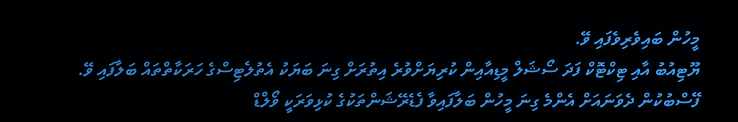މީހުން ބައިވެރިވެފައި ވޭ.
ޔޫޓިއުބު އާއި ޓިކްޓޮކް ފަދަ ސޯޝަލް މީޑިއާއިން ކުރިޔަށްވުރެ އިތުރަށް ގިނަ ބަޔަކު އެތުލެޓިސްގެ ހަރަކާތްތައް ބަލާފައި ވޭ.
ފޭސްބުކުން ދެވަނައަށް އެންމެ ގިނަ މީހުން ބަލާފައިވާ ފެޑެރޭޝަންތަކުގެ ކުޅިވަރަކީ ވޯލްޑް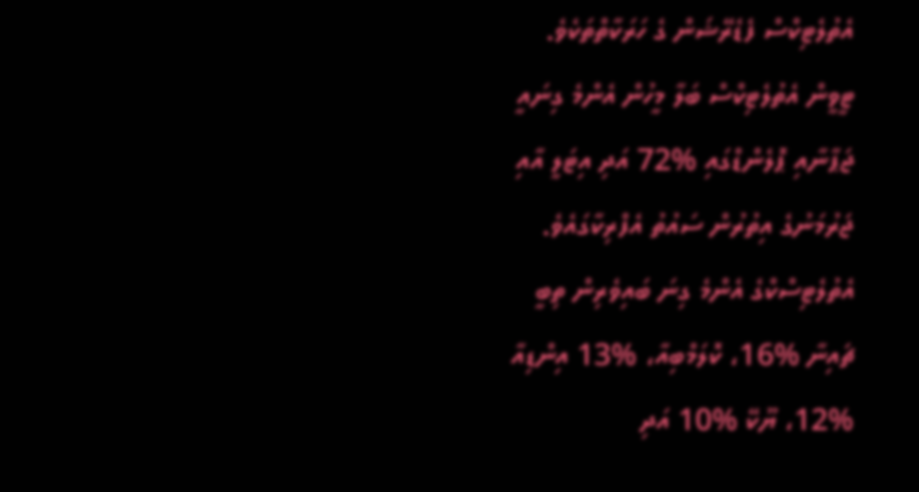އެތުލެޓިކްސް ފެޑެރޭޝަން ގެ ހަރަކާތްތަކެވެ.
ޓީވީން އެތުލެޓިކްސް ބަލާ މީހުން އެންމެ ގިނައީ ޖަޕާނާއި ޕޮލެންޑްގައި %72 އަދި އިޓަލީ އާއި ޖަރުމަނުގެ އިތުރުން ސައުތު އެފްރިކާގައެވެ.
އެތުލެޓިސްކްގެ އެންމެ ގިނަ ބައިވެރިން ތިބީ ޗައިނާ %16، ކޮލަމްބިއާ، %13 އިންޑިއާ %12، ޔޫކޭ %10 އަދި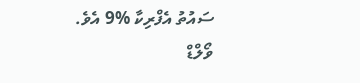ސައުތު އެފްރިކާ %9 އެވެ.
ވޯލްޑް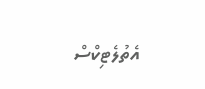އެތުލެޓިކްސް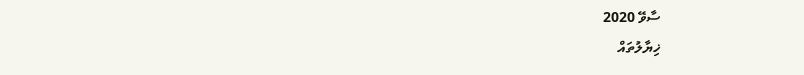ސާވޭ 2020
ޚިޔާލުތައް